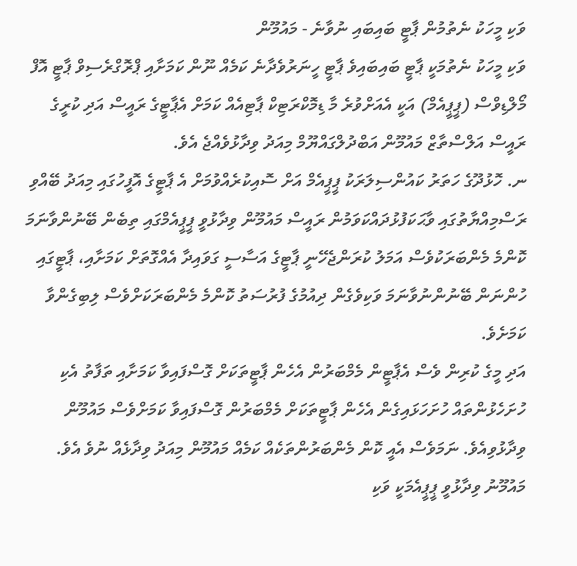ވަކި މީހަކު ނެތުމުން ޕާޓީ ބައިބައި ނުވާނެ - މައުމޫން
ވަކި މީހަކު ނެތުމަކީ ޕާޓީ ބައިބައިވެ ޕާޓީ ހީނަރުވެދާނެ ކަމެއް ނޫން ކަމަށާއި ޕްރޮގްރެސިވް ޕާޓީ އޮފް މޯލްޑިވްސް (ޕީޕީއެމް) އަކީ އެއަށްވުރެ މާ ޑިމޮކްރަޓިކް ޕާޓިއެއް ކަމަށް އެޕާޓީގެ ރައީސް އަދި ކުރީގެ ރައީސް އަލްސްތާޒް މައުމޫން އަބްދުލްގައްޔޫމް މިއަދު ވިދާޅުވެއްޖެ އެވެ.
ނ. ހޮޅުދޫގެ ހަތަރު ކައުންސިލަރަކު ޕީޕީއެމް އަށް ސޮއިކުރެއްވުމަށް އެ ޕާޓީގެ އޮފީހުގައި މިއަދު ބޭއްވި ރަސްމިއްޔާތުގައި ވާޙަކަފުޅުދައްކަވަމުން ރައީސް މައުމޫން ވިދާޅުވީ ޕީޕީއެމްގައި ތިބެން ބޭނުންވާނަމަ ކޮންމެ މެންބަރަކުވެސް އަމަލު ކުރަންޖެހޭނީ ޕާޓީގެ އަސާސީ ގަވައިދާ އެއްގޮތަށް ކަމަށާއި، ޕާޓީގައި ހުންނަން ބޭނުންނުވާނަމަ ވަކިވެގެން ދިއުމުގެ ފުރުސަތު ކޮންމެ މެންބަރަކަށްވެސް ލިބިގެންވާ ކަމަށެވެ.
އަދި މީގެ ކުރިން ވެސް އެޕާޓީން މެމްބަރުން އެހެން ޕާޓީތަކަށް ގޮސްފައިވާ ކަމަށާއި ތަފާތު އެކި ހުށަހެޅުންތައް ހުށަހަޅައިގެން އެހެން ޕާޓީތަކަށް މެމްބަރުން ގޮސްފައިވާ ކަމަށްވެސް މައުމޫން ވިދާޅުވިއެވެ. ނަމަވެސް އެއީ ކޮން މެންބަރުންތަކެއް ކަމެއް މައުމޫން މިއަދު ވިދާޅެއް ނުވެ އެވެ.
މައުމޫނު ވިދާޅުވީ ޕީޕީއެމަކީ ވަކި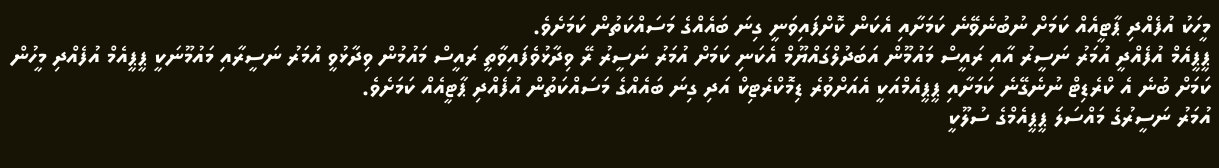މީހަކު އުފެއްދި ޕާޓީއެއް ކަމަށް ނުބުނެވޭނެ ކަމަށާއި އެކަން ކޮށްފައިވަނީ ގިނަ ބައެއްގެ މަސައްކަތުން ކަމަށެވެ.
ޕީޕީއެމް އުފެއްދީ އުމަރު ނަސީރު އާއި ރައީސް މައުމޫން އަބަދުލްގައްޔޫމް އެކަނި ކަމަށް އުމަރު ނަސީރު ރޭ ވިދާޅުވެފައިވާތީ ރައީސް މައުމުން ވިދާޅުވީ އުމަރު ނަސީރާއި މައުމޫނަކީ ޕީޕީއެމް އުފެއްދި މީހުން ކަމަށް ބުނެ އެ ކްރެޑިޓް ނުނެގޭނެ ކަމަށާއި ޕީޕީއެމްއަކީ އެއަށްވުރެ ޑިމޮކްރެޓިކް އަދި ގިނަ ބައެއްގެ މަސައްކަތުން އުފެއްދި ޕާޓީއެއް ކަމަށެވެ.
އުމަރު ނަސީރުގެ މައްސަލަ ޕީޕީއެމްގެ ސުލޫކީ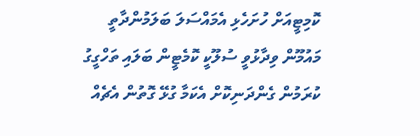ކޮމިޓީއަށް ހުށަހެޅި އެމައްސަލަ ބަލަމުންދާތީ މައުމޫން ވިދާޅުވީ ސުލޫކީ ކޮމެޓީން ބަލައި ތަހްގީގު ކުރަމުން ގެންދަނިކޮށް އެކަމާ ގުޅޭ ގޮތުން އެޗެއް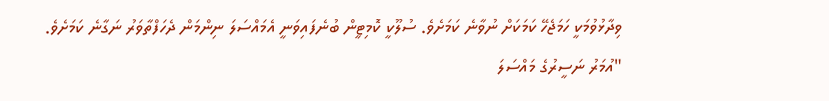ވިދާޅުވުމަކީ ހަމަޖެހޭ ކަމަކަށް ނުވާނެ ކަމަށެވެ. ސުލޫކީ ކޮމިޓީން ބުނެފައިވަނީ އެމައްސަލަ ނިންމަން ދެހަފްތާވަރު ނަގާނެ ކަމަށެވެ.
"އުމަރު ނަސީރުގެ މައްސަލަ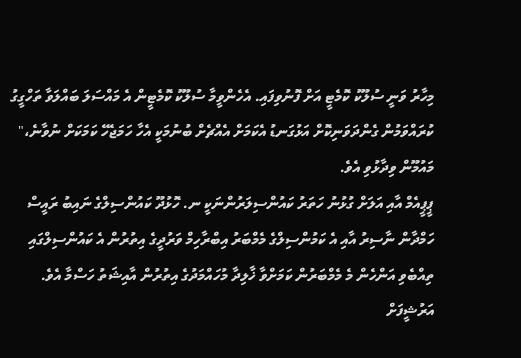މިހާރު ވަނީ ސުލޫކު ކޮމެޓީ އަށް ފޮނުވިފައި. އެހެންވީމާ ސުލޫކު ކޮމެޓީން އެ މައްސަލަ ބައްލަވާ ތަހްގީގު ކުރައްވަމުން ގެންދަވަނިކޮށް އަޅުގަނޑު އެކަމަށް އެއްޗެށް ބުނުމަކީ އެހާ ހަމަޖެހޭ ކަމަކަށް ނުވާނެ،" މައުމޫން ވިދާޅުވި އެވެ.
ޕީޕީއެމް އާއި އަލަށް ގުޅުނު ހަތަރު ކައުންސިލަރުންނަކީ ނ. ހޮޅުދޫ ކައުންސިލްގެ ނައިބު ރައީސް ހަމްދާން ނާސިރު އާއި އެ ކަމުންސިލްގެ މެމްބަރު އިބްރާހިމް ވަރުދީގެ އިތުރުން އެ ކައުންސިލްގައި ތިއްބެވި އަންހެން މެ މެމްބަރުން ކަމަށްވާ ޚާލިދާ މުހައްމަދުގެ އިތުރުން އާއިޝަތު ހަސްމާ އެވެ.
އަރުޝީފަށް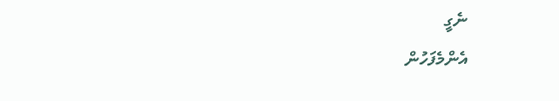ނެގީ
އެންމެފަހުން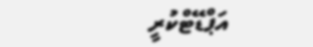އަޕްޑޭޓްކުރީ